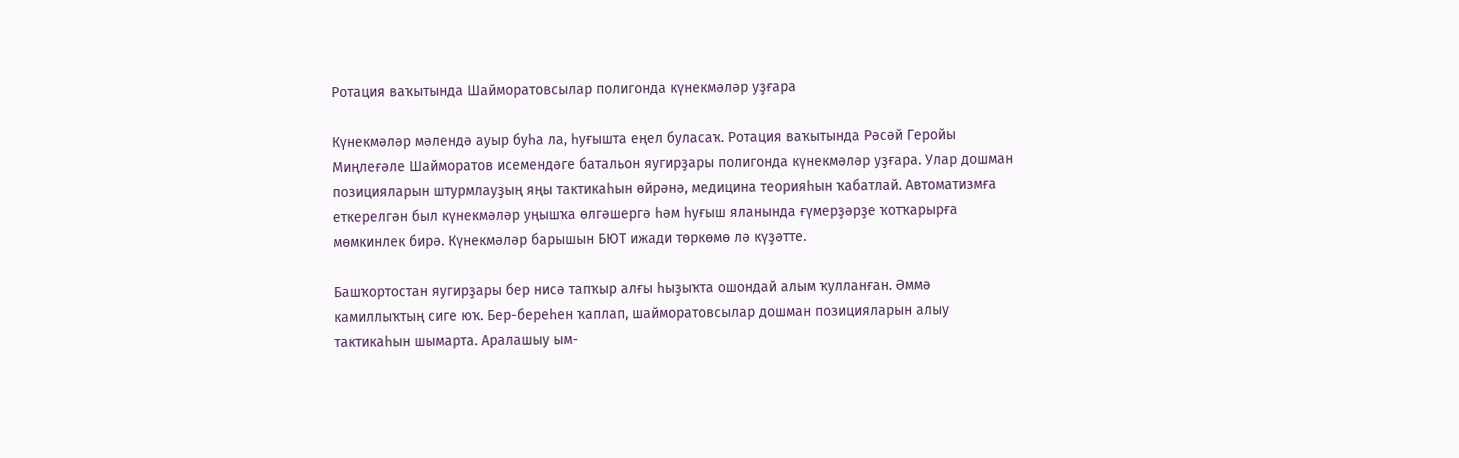Ротация ваҡытында Шайморатовсылар полигонда күнекмәләр уҙғара

Күнекмәләр мәлендә ауыр буһа ла, һуғышта еңел буласаҡ. Ротация ваҡытында Рәсәй Геройы Миңлеғәле Шайморатов исемендәге батальон яугирҙары полигонда күнекмәләр уҙғара. Улар дошман позицияларын штурмлауҙың яңы тактикаһын өйрәнә, медицина теорияһын ҡабатлай. Автоматизмға еткерелгән был күнекмәләр уңышҡа өлгәшергә һәм һуғыш яланында ғүмерҙәрҙе ҡотҡарырға мөмкинлек бирә. Күнекмәләр барышын БЮТ ижади төркөмө лә күҙәтте.

Башҡортостан яугирҙары бер нисә тапҡыр алғы һыҙыҡта ошондай алым ҡулланған. Әммә камиллыҡтың сиге юҡ. Бер-береһен ҡаплап, шайморатовсылар дошман позицияларын алыу тактикаһын шымарта. Аралашыу ым-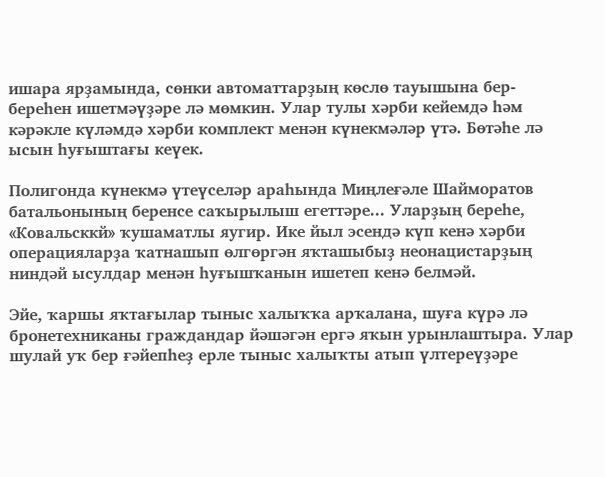ишара ярҙамында, сөнки автоматтарҙың көслө тауышына бер-береһен ишетмәүҙәре лә мөмкин. Улар тулы хәрби кейемдә һәм кәрәкле күләмдә хәрби комплект менән күнекмәләр үтә. Бөтәһе лә ысын һуғыштағы кеүек.

Полигонда күнекмә үтеүселәр араһында Миңлеғәле Шайморатов батальонының беренсе саҡырылыш егеттәре... Уларҙың береһе, «Ковальсккй» ҡушаматлы яугир. Ике йыл эсендә күп кенә хәрби операцияларҙа ҡатнашып өлгөргән яҡташыбыҙ неонацистарҙың ниндәй ысулдар менән һуғышҡанын ишетеп кенә белмәй.

Эйе, ҡаршы яҡтағылар тыныс халыҡҡа арҡалана, шуға күрә лә бронетехниканы граждандар йәшәгән ергә яҡын урынлаштыра. Улар шулай уҡ бер ғәйепһеҙ ерле тыныс халыҡты атып үлтереүҙәре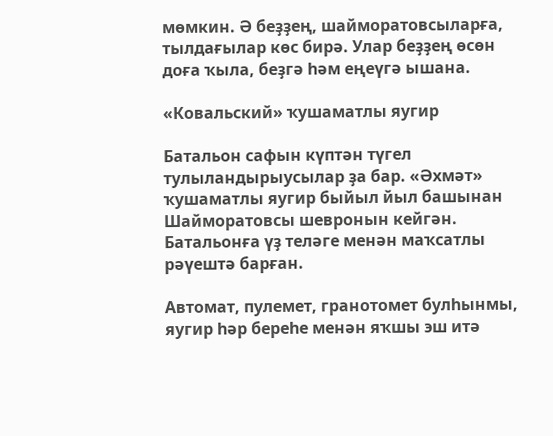мөмкин. Ә беҙҙең, шайморатовсыларға, тылдағылар көс бирә. Улар беҙҙең өсөн доға ҡыла, беҙгә һәм еңеүгә ышана.

«Ковальский» ҡушаматлы яугир

Батальон сафын күптән түгел тулыландырыусылар ҙа бар. «Әхмәт» ҡушаматлы яугир быйыл йыл башынан Шайморатовсы шевронын кейгән. Батальонға үҙ теләге менән маҡсатлы рәүештә барған.

Автомат, пулемет, гранотомет булһынмы, яугир һәр береһе менән яҡшы эш итә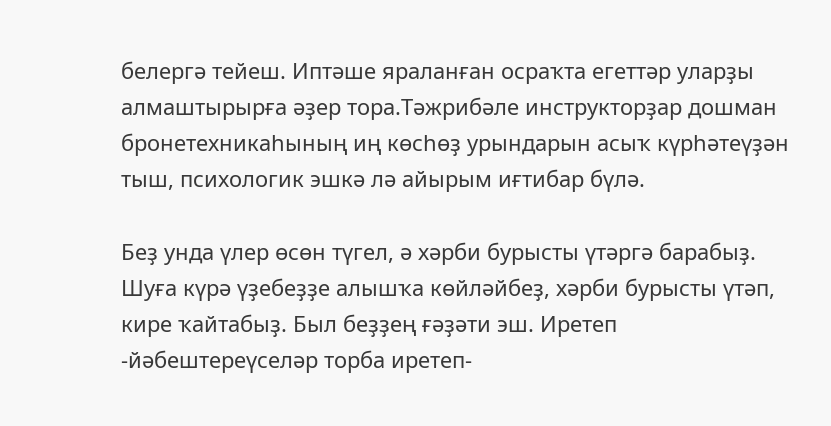белергә тейеш. Иптәше яраланған осраҡта егеттәр уларҙы алмаштырырға әҙер тора.Тәжрибәле инструкторҙар дошман бронетехникаһының иң көсһөҙ урындарын асыҡ күрһәтеүҙән тыш, психологик эшкә лә айырым иғтибар бүлә.

Беҙ унда үлер өсөн түгел, ә хәрби бурысты үтәргә барабыҙ. Шуға күрә үҙебеҙҙе алышҡа көйләйбеҙ, хәрби бурысты үтәп, кире ҡайтабыҙ. Был беҙҙең ғәҙәти эш. Иретеп -йәбештереүселәр торба иретеп-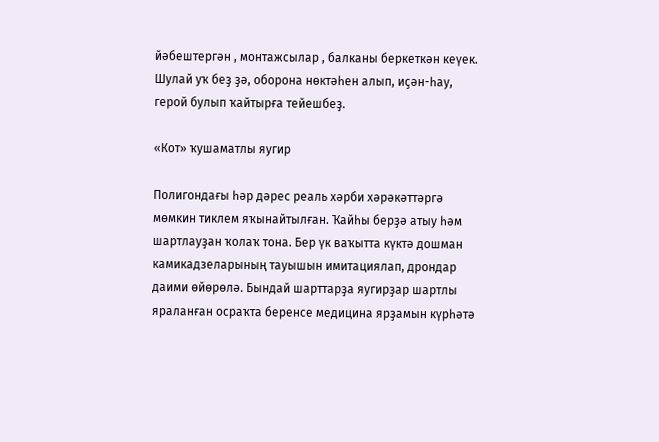йәбештергән , монтажсылар , балканы беркеткән кеүек. Шулай уҡ беҙ ҙә, оборона нөктәһен алып, иҫән-һау, герой булып ҡайтырға тейешбеҙ.

«Кот» ҡушаматлы яугир

Полигондағы һәр дәрес реаль хәрби хәрәкәттәргә мөмкин тиклем яҡынайтылған. Ҡайһы берҙә атыу һәм шартлауҙан ҡолаҡ тона. Бер үк ваҡытта күктә дошман камикадзеларының тауышын имитациялап, дрондар даими өйөрөлә. Бындай шарттарҙа яугирҙар шартлы яраланған осраҡта беренсе медицина ярҙамын күрһәтә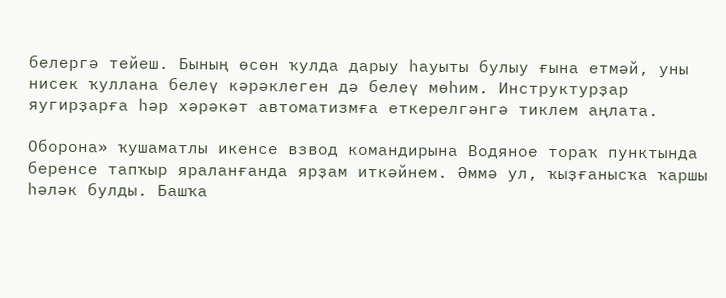белергә тейеш. Бының өсөн ҡулда дарыу һауыты булыу ғына етмәй, уны нисек ҡуллана белеү кәрәклеген дә белеү мөһим. Инструктурҙар яугирҙарға һәр хәрәкәт автоматизмға еткерелгәнгә тиклем аңлата.

Оборона» ҡушаматлы икенсе взвод командирына Водяное тораҡ пунктында беренсе тапҡыр яраланғанда ярҙам иткәйнем. Әммә ул, ҡыҙғанысҡа ҡаршы һәләк булды. Башҡа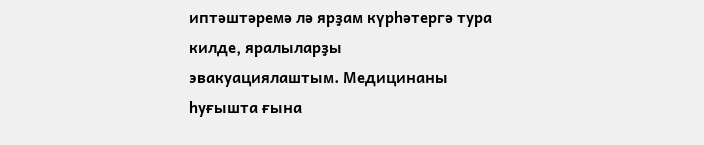иптәштәремә лә ярҙам күрһәтергә тура килде, яралыларҙы эвакуациялаштым. Медицинаны һуғышта ғына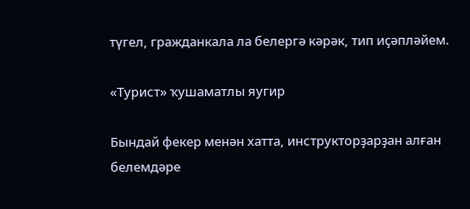түгел, гражданкала ла белергә кәрәк, тип иҫәпләйем.

«Турист» ҡушаматлы яугир

Бындай фекер менән хатта, инструкторҙарҙан алған белемдәре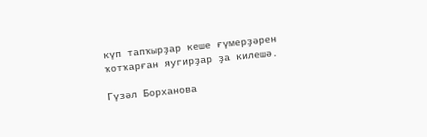күп тапҡырҙар кеше ғүмерҙәрен ҡотҡарған яугирҙар ҙа килешә.

Гүзәл Борханова